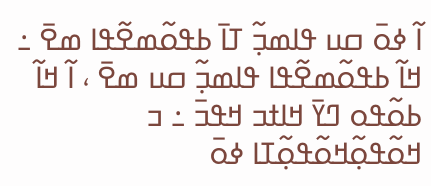ߊ߬ ߦߋ߫ ߛߎ ߟߊߘߏ߲߬ ߠߊ߫ ߕߟߋ߬ߘߐ߬ߟߊ ߘߐ߫ ߸ ߞߊ߬ ߕߟߋ߬ߘߐ߬ߟߊ ߟߊߘߏ߲߬ ߛߎ ߘߐ߫ ، ߊ߬ ߞߊ߬ ߕߋ߬ߟߋ ߣߌ߫ ߞߊߙߏ ߞߟߏ߫ ߸ ߏ ߞߋ߬ߟߋ߲߬ߞߋ߬ߟߋ߲߬ߠߊ ߦߋ߫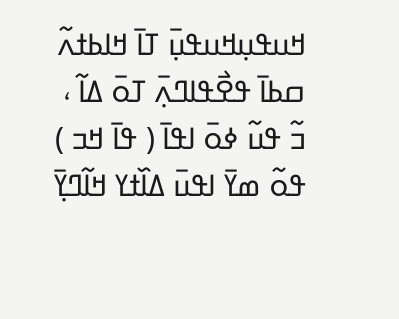ߞߎߟߎ߲ߞߎߟߎ߲߫ ߠߊ߫ ߞߊߕߙߍ߬ ߛߕߊ߫ ߟߐ߯ߟߊߣߍ߲߫ ߠߋ߫ ߡߊ߬ ، ߏ߬ ߟߎ߬ ߦߋ߫ ߊߟߊ߫ ( ߟߊ߫ ߞߏ ) ߟߋ߬ ߘߌ߫ ߊߟߎ߫ ߡߊ߰ߙߌ ߞߊ߬ߣߌ߲߫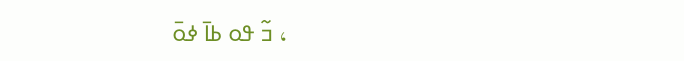، ߏ߬ ߟߋ ߕߊ߫ ߦߋ߫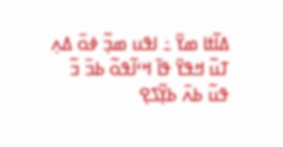ߡߊ߬ߙߊ ߘߌ߫ ߸ ߊߟߎ ߘߏ߲߬ ߦߋ߫ ߡߍ߲ ߠߎ߬ ߞߟߌ߫ ߟߊ߫ ߞߵߊ߬ߟߋ߬ ߕߏ߫ ߏ߬ ߟߎ߬ ߕߍ߫ ߕߌ߲߬ߖߐ߲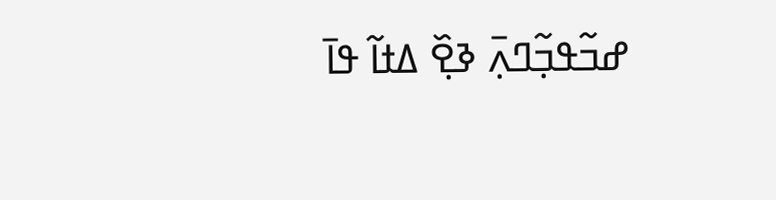ߝߏ߬ߟߏ߲߬ߣߍ߲߫ ߢߐ߲߰ ߡߙߊ߬ ߟߊ߫